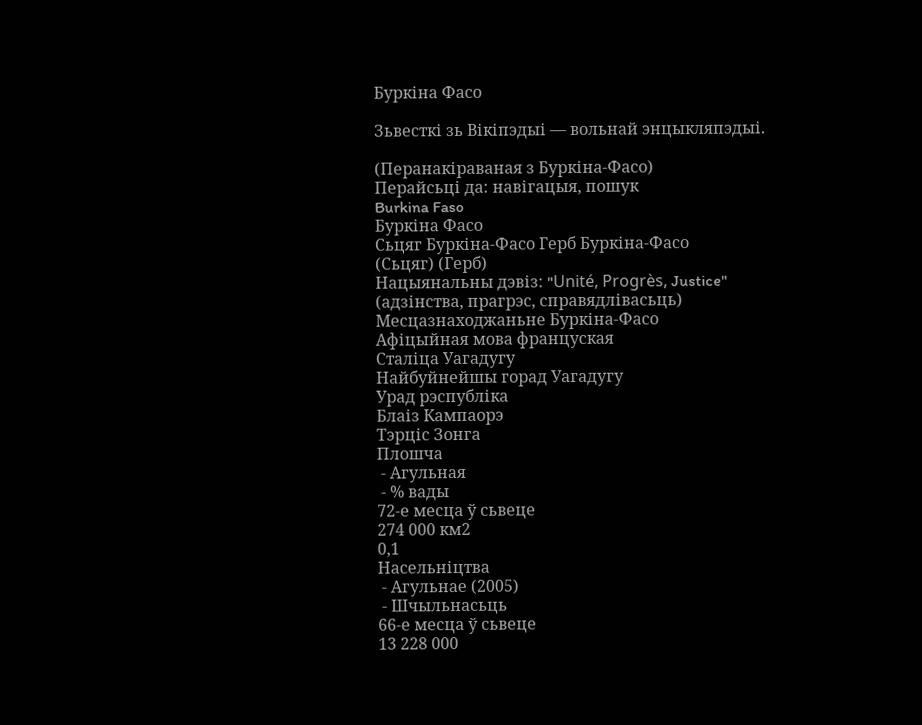Буркіна Фасо

Зьвесткі зь Вікіпэдыі — вольнай энцыкляпэдыі.

(Перанакіраваная з Буркіна-Фасо)
Перайсьці да: навігацыя, пошук
Burkina Faso
Буркіна Фасо
Сьцяг Буркіна-Фасо Герб Буркіна-Фасо
(Сьцяг) (Герб)
Нацыянальны дэвіз: "Unité, Progrès, Justice" (адзінства, прагрэс, справядлівасьць)
Месцазнаходжаньне Буркіна-Фасо
Афіцыйная мова француская
Сталіца Уагадугу
Найбуйнейшы горад Уагадугу
Урад рэспубліка
Блаіз Кампаорэ
Тэрціс Зонга
Плошча
 - Агульная
 - % вады
72-е месца ў сьвеце
274 000 км2
0,1
Насельніцтва
 - Агульнае (2005)
 - Шчыльнасьць
66-е месца ў сьвеце
13 228 000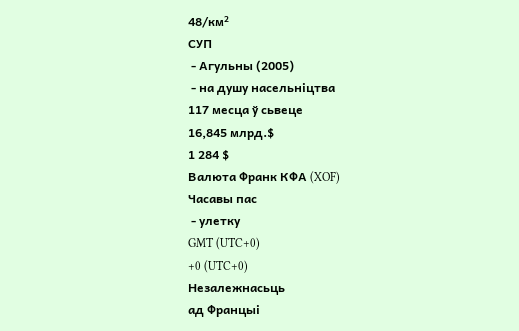48/км²
СУП
 - Агульны (2005)
 - на душу насельніцтва
117 месца ў сьвеце
16,845 млрд.$
1 284 $
Валюта Франк КФА (XOF)
Часавы пас
 - улетку
GMT (UTC+0)
+0 (UTC+0)
Незалежнасьць
ад Францыі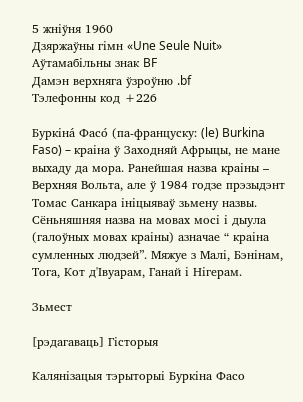5 жніўня 1960
Дзяржаўны гімн «Une Seule Nuit»
Аўтамабільны знак BF
Дамэн верхняга ўзроўню .bf
Тэлефонны код +226

Буркіна́ Фасо́ (па-француску: (le) Burkina Faso) – краіна ў Заходняй Афрыцы, не мане выхаду да мора. Ранейшая назва краіны – Верхняя Вольта, але ў 1984 годзе прэзыдэнт Томас Санкара ініцыяваў зьмену назвы. Сёньняшняя назва на мовах мосі і дыула (галоўных мовах краіны) азначае “ краіна сумленных людзей”. Мяжуе з Малі, Бэнінам, Тога, Кот д'Івуарам, Ганай і Нігерам.

Зьмест

[рэдагаваць] Гісторыя

Калянізацыя тэрыторыі Буркіна Фасо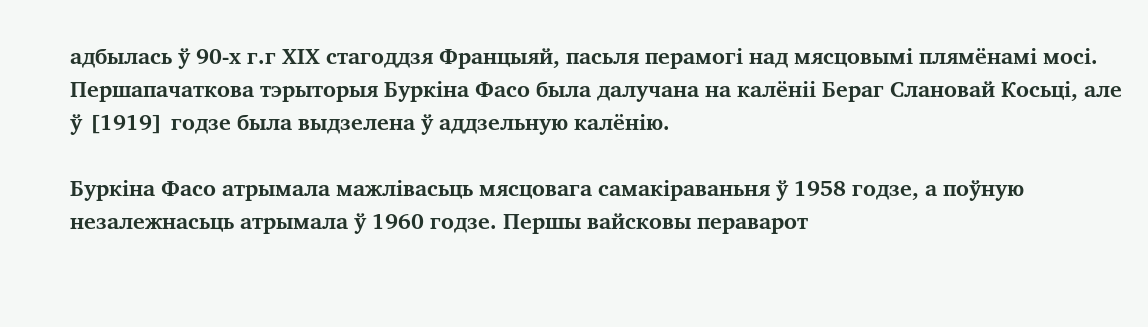адбылась ў 90-х г.г ХІХ стагоддзя Францыяй, пасьля перамогі над мясцовымі плямёнамі мосі. Першапачаткова тэрыторыя Буркіна Фасо была далучана на калёніі Бераг Слановай Косьці, але ў [1919] годзе была выдзелена ў аддзельную калёнію.

Буркіна Фасо атрымала мажлівасьць мясцовага самакіраваньня ў 1958 годзе, а поўную незалежнасьць атрымала ў 1960 годзе. Першы вайсковы пераварот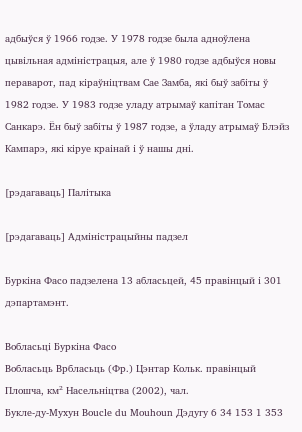адбыўся ў 1966 годзе. У 1978 годзе была адноўлена цывільная адміністрацыя, але ў 1980 годзе адбыўся новы пераварот, пад кіраўніцтвам Сае Замба, які быў забіты ў 1982 годзе. У 1983 годзе уладу атрымаў капітан Томас Санкарэ. Ён быў забіты ў 1987 годзе, а ўладу атрымаў Блэйз Кампарэ, які кіруе краінай і ў нашы дні.

[рэдагаваць] Палітыка

[рэдагаваць] Адміністрацыйны падзел

Буркіна Фасо падзелена 13 абласьцей, 45 правінцый і 301 дэпартамэнт.

Вобласьці Буркіна Фасо
Вобласьць Врбласьць (Фр.) Цэнтар Кольк. правінцый Плошча, км² Насельніцтва (2002), чал.
Букле-ду-Мухун Boucle du Mouhoun Дэдугу 6 34 153 1 353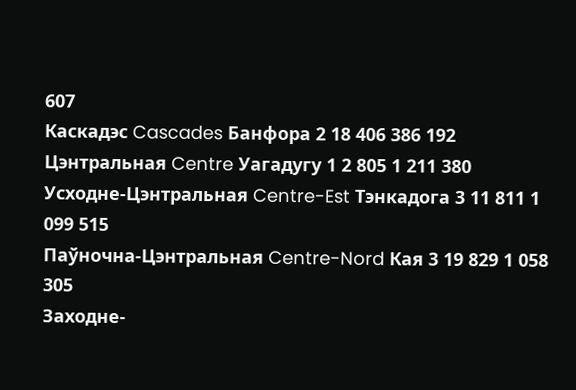607
Каскадэс Cascades Банфора 2 18 406 386 192
Цэнтральная Centre Уагадугу 1 2 805 1 211 380
Усходне-Цэнтральная Centre-Est Тэнкадога 3 11 811 1 099 515
Паўночна-Цэнтральная Centre-Nord Кая 3 19 829 1 058 305
Заходне-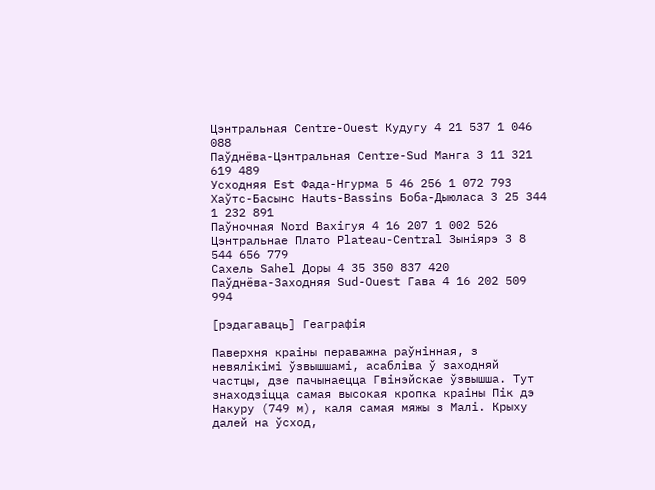Цэнтральная Centre-Ouest Кудугу 4 21 537 1 046 088
Паўднёва-Цэнтральная Centre-Sud Манга 3 11 321 619 489
Усходняя Est Фада-Нгурма 5 46 256 1 072 793
Хаўтс-Басынс Hauts-Bassins Боба-Дыюласа 3 25 344 1 232 891
Паўночная Nord Вахігуя 4 16 207 1 002 526
Цэнтральнае Плато Plateau-Central Зыніярэ 3 8 544 656 779
Сахель Sahel Доры 4 35 350 837 420
Паўднёва-Заходняя Sud-Ouest Гава 4 16 202 509 994

[рэдагаваць] Геаграфія

Паверхня краіны пераважна раўнінная, з невялікімі ўзвышшамі, асабліва ў заходняй частцы, дзе пачынаецца Гвінэйскае ўзвышша. Тут знаходзіцца самая высокая кропка краіны Пік дэ Накуру (749 м), каля самая мяжы з Малі. Крыху далей на ўсход,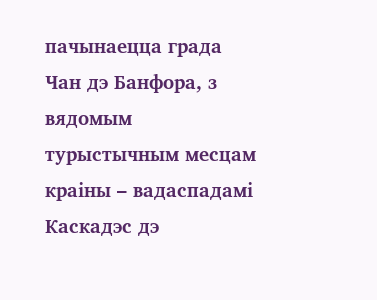пачынаецца града Чан дэ Банфора, з вядомым турыстычным месцам краіны – вадаспадамі Каскадэс дэ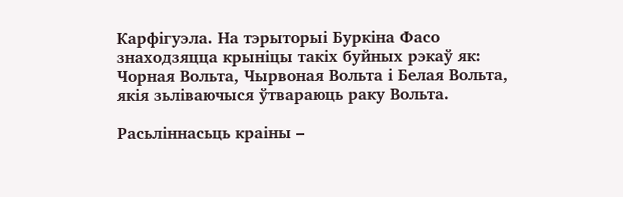Карфігуэла. На тэрыторыі Буркіна Фасо знаходзяцца крыніцы такіх буйных рэкаў як: Чорная Вольта, Чырвоная Вольта і Белая Вольта, якія зьліваючыся ўтвараюць раку Вольта.

Расьліннасьць краіны –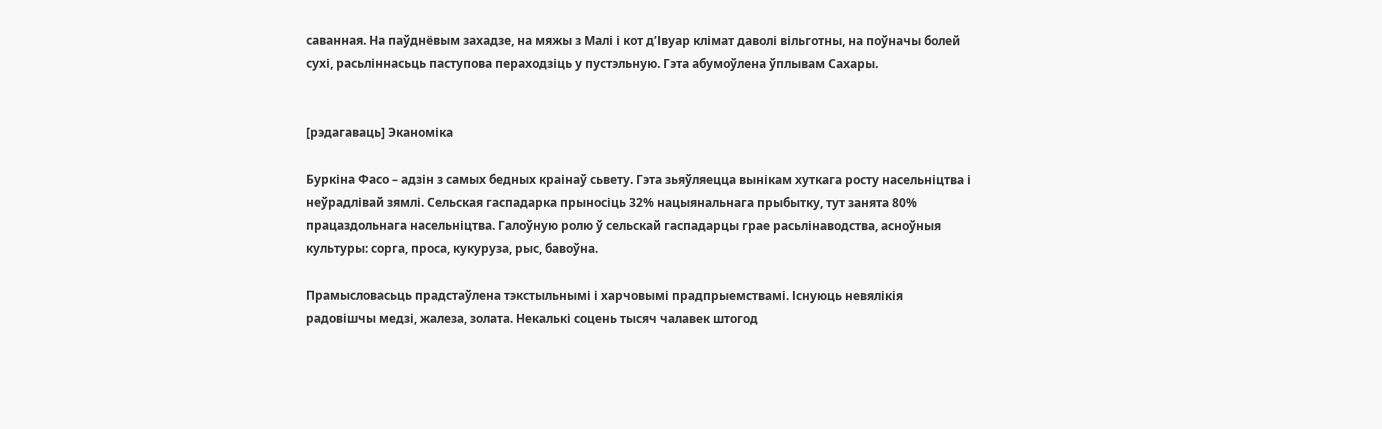саванная. На паўднёвым захадзе, на мяжы з Малі і кот д’Івуар клімат даволі вільготны, на поўначы болей сухі, расьліннасьць паступова пераходзіць у пустэльную. Гэта абумоўлена ўплывам Сахары.


[рэдагаваць] Эканоміка

Буркіна Фасо – адзін з самых бедных краінаў сьвету. Гэта зьяўляецца вынікам хуткага росту насельніцтва і неўрадлівай зямлі. Сельская гаспадарка прыносіць 32% нацыянальнага прыбытку, тут занята 80% працаздольнага насельніцтва. Галоўную ролю ў сельскай гаспадарцы грае расьлінаводства, асноўныя культуры: сорга, проса, кукуруза, рыс, бавоўна.

Прамысловасьць прадстаўлена тэкстыльнымі і харчовымі прадпрыемствамі. Існуюць невялікія радовішчы медзі, жалеза, золата. Некалькі соцень тысяч чалавек штогод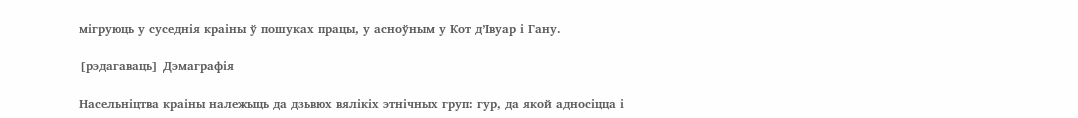мігруюць у суседнія краіны ў пошуках працы, у асноўным у Кот д’Івуар і Гану.

[рэдагаваць] Дэмаграфія

Насельніцтва краіны належыць да дзьвюх вялікіх этнічных груп: гур, да якой адносіцца і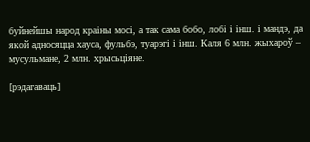буйнейшы народ краіны мосі, а так сама бобо, лобі і інш. і мандэ, да якой адносяцца хауса, фульбэ, туарэгі і інш. Каля 6 млн. жыхароў – мусульмане, 2 млн. хрысьціяне.

[рэдагаваць]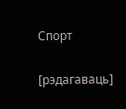Спорт

[рэдагаваць]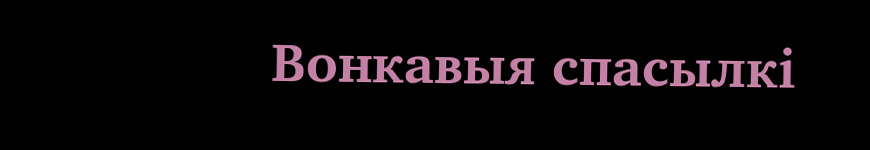Вонкавыя спасылкі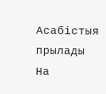Асабістыя прылады
На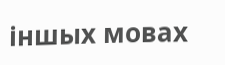іншых мовах